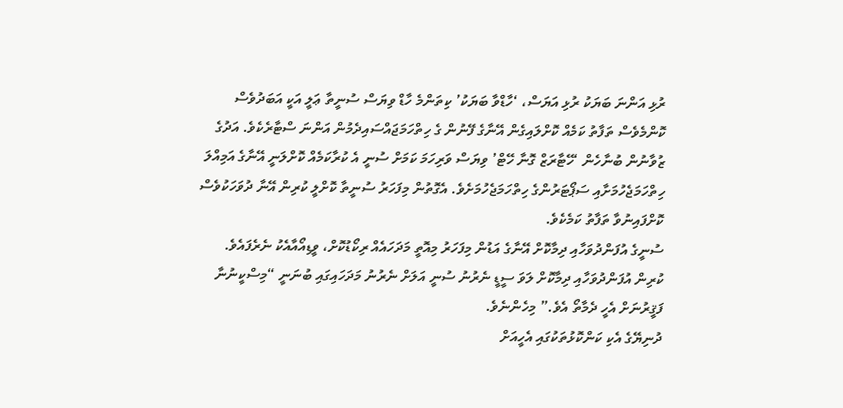ރުޅި އަންނަ ބަޔަކު ރުޅި އަޔަސް، ‘ހާޑްވާ ބަޔަކު’ ކިތަންމެ ހާޑް ވިޔަސް ސުނީތާ ޢަލީ އަކީ އަބަދުވެސް ކޮންމެވެސް ތަފާތު ކަމެއް ކޮށްލައިގެން އޭނާގެ ފޭނުން ގެ ހިތްހަމަޖައްސައިދެމުން އަންނަ ސްޓާރެކެވެ. އަދުގެ ޒުވާނުން ބުނާހެން ‘ހޭޓާރަޒް ގޮނާ ހޭޓް’ ވިޔަސް ވަރިހަމަ ކަމަށް ސުނީ އެ ކުރާކަމެއް ކޮށްލަނީ އޭނާގެ އަމިއްލަ ހިތްހަމަޖެހުމަށާއި ސަޕޯޓަރުންގެ ހިތްހަމަޖެހުމަށެވެ. އެގޮތުން މިފަހަރު ސުނީތާ ކޮށްލީ ކުރިން އޭނާ ދުވަހަކުވެސް ކޮށްފައިނުވާ ތަފާތު ކަމެކެވެ.
ސުނީގެ އުފަންދުވަހާއި ދިމާކޮށް އޭނާގެ އަޑުން މިފަހަރު މިއޮތީ މަދަހައެއް ރިކޯޑުކޮށް، ވީޑިއޯއާއެކު ނެރެފައެވެ. ކުރިން އުފަންދުވަހާއި ދިމާކޮށް ލަވަ ސީޑީ ނެރުނު ސުނީ އަލަށް ނެރުނު މަދަހައިގައި ބުނަނީ “މިސްކީނުނާ ފަޤީރުނަށް އެހީ ދެމާތޯ އެވެ.” މިހެންނެވެ.
ދުނިޔޭގެ އެކި ކަންކޮޅުތަކުގައި އެހީއަށް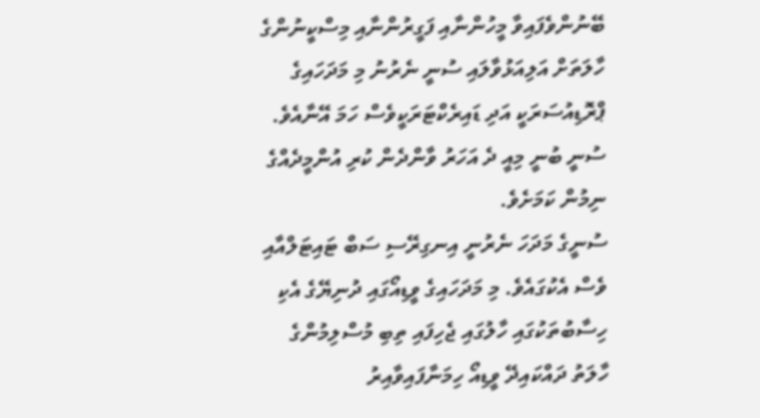ބޭނުންވެފައިވާ މީހުންނާއި ފަގީރުންނާއި މިސްކީނުންގެ ހާލަތަށް އަލިއަޅުވާލައި ސުނީ ނެރުނު މި މަދަހައިގެ ޕްރޮޑިއުސަރަކީ އަދި ޑައިރެކްޓަރަކީވެސް ހަމަ އޭނާއެވެ. ސުނީ ބުނީ މިއީ ދެ އަހަރު ވާންދެން ކުރި އުންމީދެއްގެ ނިމުން ކަމަށެވެ.
ސުނީގެ މަދަހަ ނެރުނީ އިނގިރޭސި ސަބް ޓައިޓަލްއާއި ވެސް އެކުގައެވެ. މި މަދަހައިގެ ވީޑިއޯގައި ދުނިޔޭގެ އެކި ހިސާބުތަކުގައި ހާލުގައި ޖެހިފައި ތިބި މުސްލިމުންގެ ހާލަތު ދައްކައިދޭ ވީޑިއޯ ހިމަނާފައިވާއިރު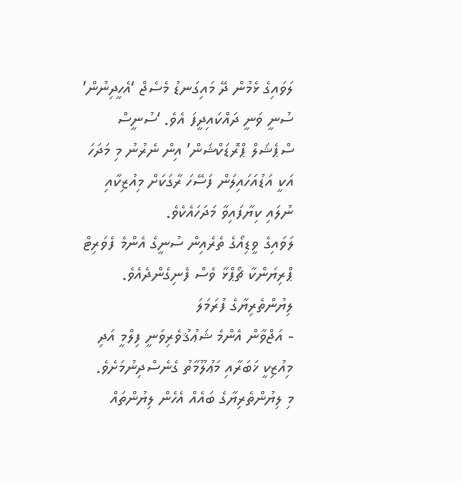ލަވައިގެ ޅެމުން ދޭ މައިގަނޑު މެސެޖް ‘އެހީދިނުން’ ސުނީ ވަނީ ދައްކައިދީފަ އެވެ. ‘ސުނީސް ސްޕެޝަލް ޕްރޮޑަކްޝަން’ އިން ނެރުނު މި މަދަހަ އަކީ އަޑުއަހައިލަން ފަސޭހަ ރާގަކަށް މިއުޒިކާއި ނުލައި ކިޔާފައިވާ މަދަހައެކެވެ.
ލަވައިގެ ވީޑިއޯގެ ތެރެއިން ސުނީގެ އެންމެ ފެވަރިޓް ޕްރިޔަންކާ ޗޯޕްޅާ ވެސް ފެނިގެންދެއެވެ.
ލިޔުންތެރިޔާގެ ފުރަމަލަ
- އަޖްވާން އެންމެ ޝަޢުޤުވެރިވަނީ ފިލްމީ އަދި މިއުޒިކީ ޚަބަރާއި މަޢުލޫމާތު ގެނެސްދިނުމަށެވެ.
މި ލިޔުންތެރިޔާގެ ބައެއް އެހެން ލިޔުންތައް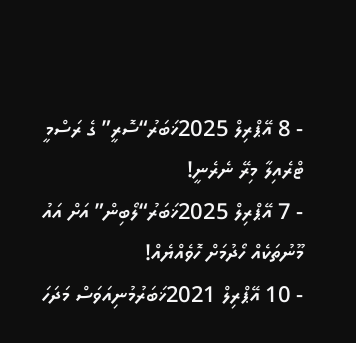- 8 އޭޕްރިލް 2025ޚަބަރު“ސޮރީ” ގެ ރަސްމީ ޓްރެއިލާ މިރޭ ނެރެނީ!
- 7 އޭޕްރިލް 2025ޚަބަރު“ލޯބިން” އަށް އައު މޫނުތަކެއް ހޯދުމަށް ހޮވެއްޔެއް!
- 10 އޭޕްރިލް 2021ޚަބަރުމުނިއަވަސް މަދަހަ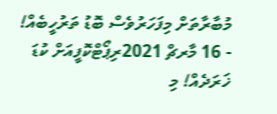މުބާރާތަށް މިފަހަރުވެސް ބޮޑު ތަރުހީބެއް!
- 16 މާރޗް 2021ރިޕޯޓްކޮފީއަށް ކުޑަ ޚަރަދެއް! މި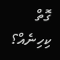ގޮތް ކިހިނެއް؟